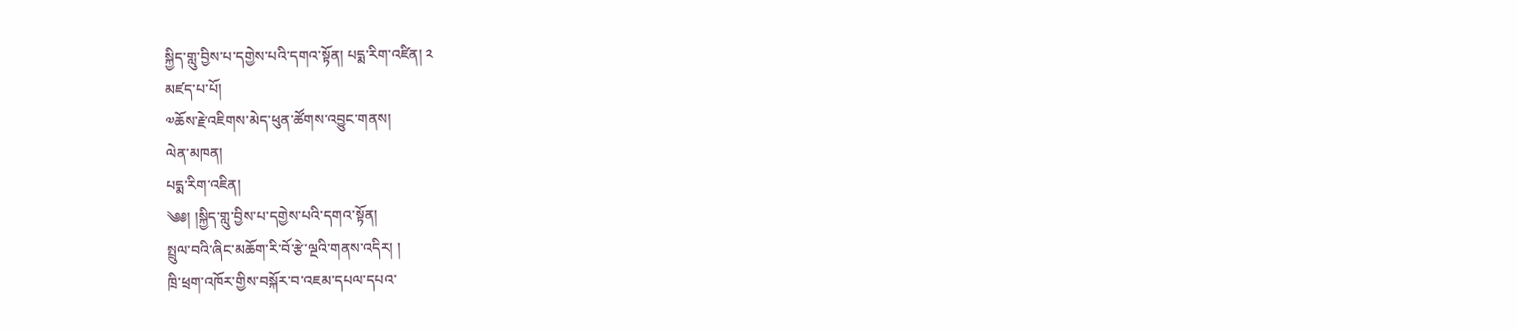སྐྱིད་གླུ་བྱིས་པ་དགྱེས་པའི་དགའ་སྟོན། པདྨ་རིག་འཛིན། ༢
མཛད་པ་པོ།
༧ཆོས་རྗེ་འཇིགས་མེད་ཕུན་ཚོགས་འབྱུང་གནས།
ལེན་མཁན།
པདྨ་རིག་འཇིན།
༄༅། །སྐྱིད་གླུ་བྱིས་པ་དགྱེས་པའི་དགའ་སྟོན།
སྤྲུལ་བའི་ཞིང་མཆོག་རི་བོ་རྩེ་ལྔའི་གནས་འདིར། །
ཁྲི་ཕྲག་འཁོར་གྱིས་བསྐོར་བ་འཇམ་དཔལ་དཔའ་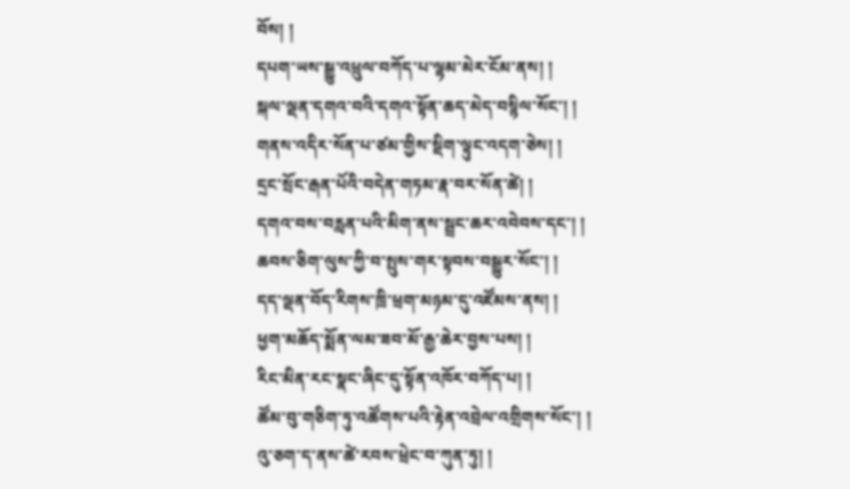བོས། །
དཔག་ཡས་སྒྱུ་འཕྲུལ་བཀོད་པ་ལྷམ་མེར་ངོམ་ནས། །
སྐལ་ལྡན་དགའ་བའི་དགའ་སྟོན་ཆད་མེད་བསྙིལ་སོང་། །
གནས་འདིར་སོན་པ་ཙམ་གྱིས་སྡིག་ལྟུང་འདག་ཅེས། །
དྲང་སྲོང་རྒན་པོའི་བདེན་གཏམ་རྣ་བར་སོན་ཚེ། །
དགའ་བས་བརླན་པའི་མིག་ནས་སྦྲང་ཆར་འབེབས་དང་། །
ཆབས་ཅིག་ལུས་ཀྱི་བ་སྤུས་གར་སྟབས་བསྒྱུར་སོང་། །
དད་ལྡན་བོད་རིགས་ཁྲི་ཕྲག་མཉམ་དུ་འཛོམས་ནས། །
ཕྱག་མཆོད་སྨོན་ལམ་ཟབ་མོ་རྒྱ་ཆེར་བྱས་པས། །
རིང་མིན་རང་སྣང་ཞིང་དུ་སྟོན་འཁོར་བཀོད་པ། །
ཚོམ་བུ་གཅིག་ཏུ་འཚོགས་པའི་རྟེན་འབྲེལ་འགྲིགས་སོང་། །
འུ་ཅག་ད་ནས་ཚེ་རབས་ཕྲེང་བ་ཀུན་ཏུ། །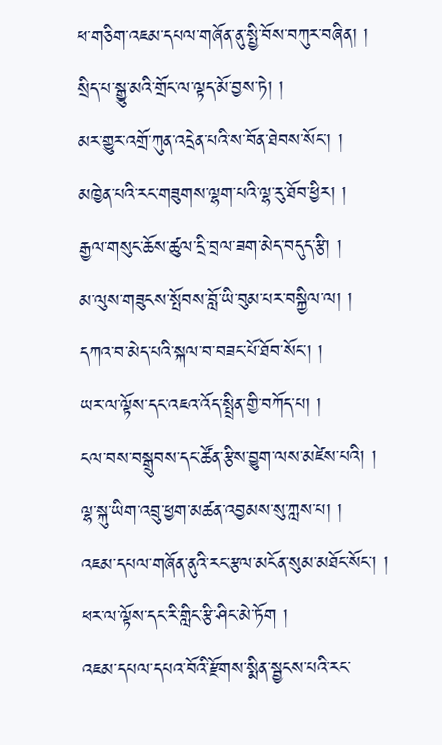ཕ་གཅིག་འཇམ་དཔལ་གཞོན་ནུ་སྤྱི་བོས་བཀུར་བཞིན། །
སྲིད་པ་སྒྱུ་མའི་གྲོང་ལ་ལྟད་མོ་བྱས་ཏེ། །
མར་གྱུར་འགྲོ་ཀུན་འདྲེན་པའི་ས་བོན་ཐེབས་སོང་། །
མཁྱེན་པའི་རང་གཟུགས་ལྷག་པའི་ལྷ་རུ་ཐོབ་ཕྱིར། །
རྒྱལ་གསུང་ཆོས་ཚུལ་དྲི་བྲལ་ཟག་མེད་བདུད་རྩི། །
མ་ལུས་གཟུངས་སྤོབས་བློ་ཡི་བུམ་པར་བསྐྱིལ་ལ། །
དཀའ་བ་མེད་པའི་སྐལ་བ་བཟང་པོ་ཐོབ་སོང་། །
ཡར་ལ་ལྟོས་དང་འཇའ་འོད་སྤྲིན་གྱི་བཀོད་པ། །
ངལ་བས་བསྒྲུབས་དང་ཚོན་རྩིས་བྱུག་ལས་མཛེས་པའི། །
ལྷ་སྐུ་ཡིག་འབྲུ་ཕྱག་མཚན་འབྱམས་སུ་ཀླས་པ། །
འཇམ་དཔལ་གཞོན་ནུའི་རང་རྩལ་མངོན་སུམ་མཐོང་སོང་། །
ཕར་ལ་ལྟོས་དང་རི་གླིང་རྩི་ཤིང་མེ་ཏོག །
འཇམ་དཔལ་དཔའ་བོའི་རྫོགས་སྨིན་སྦྱངས་པའི་རང་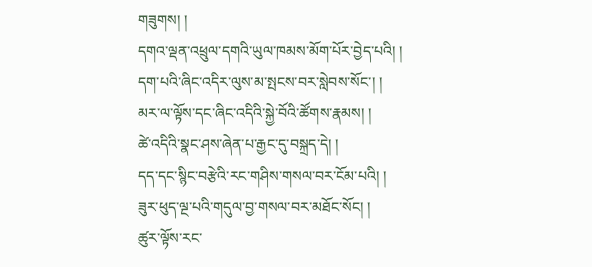གཟུགས། །
དགའ་ལྡན་འཕྲུལ་དགའི་ཡུལ་ཁམས་མོག་པོར་བྱེད་པའི། །
དག་པའི་ཞིང་འདིར་ལུས་མ་སྤངས་བར་སླེབས་སོང་། །
མར་ལ་ལྟོས་དང་ཞིང་འདིའི་སྐྱེ་བོའི་ཚོགས་རྣམས། །
ཚེ་འདིའི་སྣང་ཤས་ཞེན་པ་རྒྱང་དུ་བསྐྲད་དེ། །
དད་དང་སྙིང་བརྩེའི་རང་གཤིས་གསལ་བར་ངོམ་པའི། །
ཟུར་ཕུད་ལྔ་པའི་གདུལ་བྱ་གསལ་བར་མཐོང་སོང། །
ཚུར་ལྟོས་རང་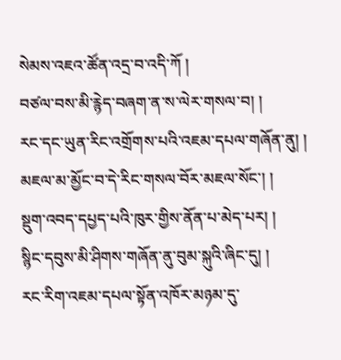སེམས་འཇའ་ཚོན་འདྲ་བ་འདི་ཀོ །
བཙལ་བས་མི་རྙེད་བཞག་ན་ས་ལེར་གསལ་བ། །
རང་དང་ཡུན་རིང་འགྲོགས་པའི་འཇམ་དཔལ་གཞོན་ནུ། །
མཇལ་མ་མྱོང་བ་དེ་རིང་གསལ་བོར་མཇལ་སོང་། །
སྡུག་འབད་དཔྱད་པའི་ཁུར་གྱིས་ནོན་པ་མེད་པར། །
སྙིང་དབུས་མི་ཤིགས་གཞོན་ནུ་བུམ་སྐུའི་ཞིང་དུ། །
རང་རིག་འཇམ་དཔལ་སྟོན་འཁོར་མཉམ་དུ་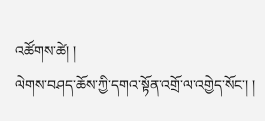འཚོགས་ཚེ། །
ལེགས་བཤད་ཆོས་ཀྱི་དགའ་སྟོན་འགྲོ་ལ་འགྱེད་སོང་། །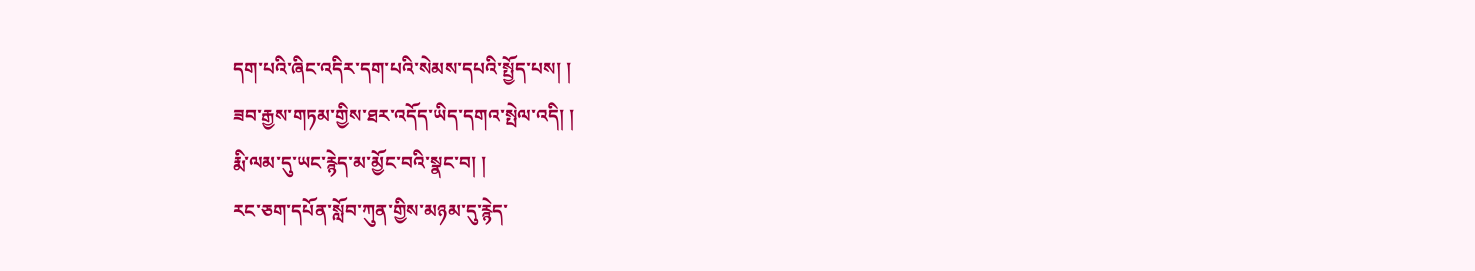དག་པའི་ཞིང་འདིར་དག་པའི་སེམས་དཔའི་སྤྱོད་པས། །
ཟབ་རྒྱས་གཏམ་གྱིས་ཐར་འདོད་ཡིད་དགའ་སྤེལ་འདི། །
རྨི་ལམ་དུ་ཡང་རྙེད་མ་མྱོང་བའི་སྣང་བ། །
རང་ཅག་དཔོན་སློབ་ཀུན་གྱིས་མཉམ་དུ་རྙེད་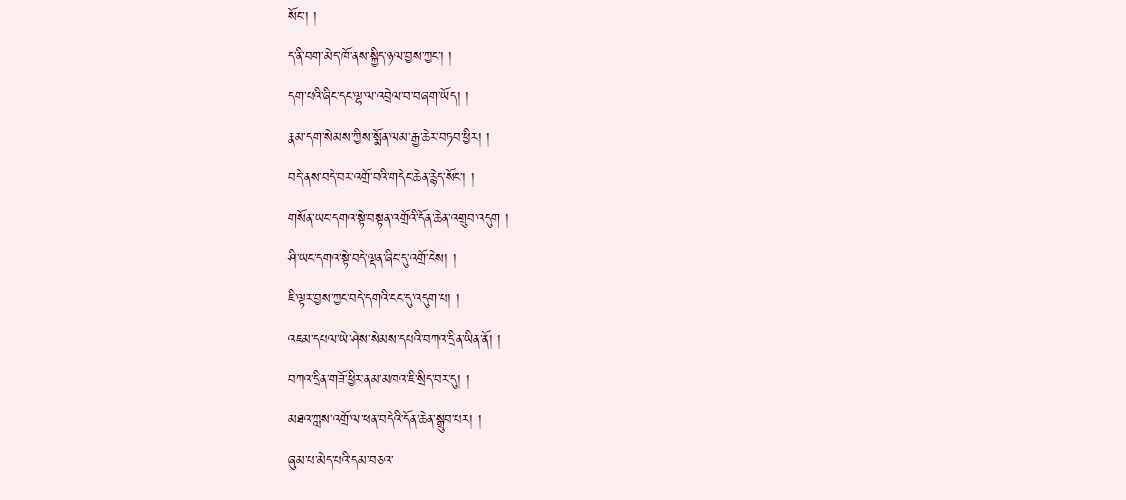སོང་། །
ད་ནི་བག་མེད་ཁོ་ནས་སྐྱིད་ཉལ་བྱས་ཀྱང་། །
དག་པའི་ཞིང་དང་ལྷ་ལ་འབྲེལ་བ་བཞག་ཡོད། །
རྣམ་དག་སེམས་ཀྱིས་སྨོན་ལམ་རྒྱ་ཆེར་བཏབ་ཕྱིར། །
བདེ་ནས་བདེ་བར་འགྲོ་བའི་གདེང་ཆེན་རྙེད་སོང་། །
གསོན་ཡང་དགའ་སྟེ་བསྟན་འགྲོའི་དོན་ཆེན་འགྲུབ་འདུག །
ཤི་ཡང་དགའ་སྟེ་བདེ་ལྡན་ཞིང་དུ་འགྲོ་ངེས། །
ཇི་ལྟར་བྱས་ཀྱང་བདེ་དགའི་ངང་དུ་འདུག་པ། །
འཇམ་དཔལ་ཡེ་ཤེས་སེམས་དཔའི་བཀའ་དྲིན་ཡིན་ནོ། །
བཀའ་དྲིན་གཟོ་ཕྱིར་ནམ་མཁའ་ཇི་སྲིད་བར་དུ། །
མཐའ་ཀླས་འགྲོ་ལ་ཕན་བདེའི་དོན་ཆེན་སྒྲུབ་པར། །
ཞུམ་པ་མེད་པའི་དམ་བཅའ་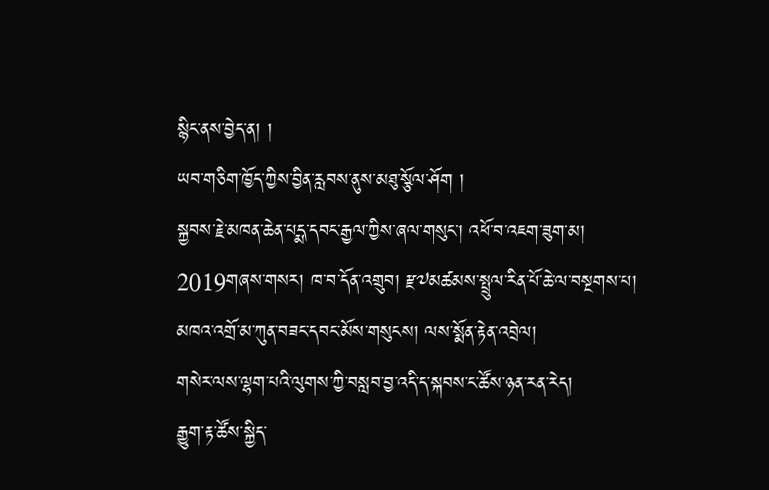སྙིང་ནས་བྱེད་ན། །
ཡབ་གཅིག་ཁྱོད་ཀྱིས་བྱིན་རླབས་ནུས་མཐུ་སྩོལ་ཤོག །
སྐྱབས་རྗེ་མཁན་ཆེན་པདྨ་དབང་རྒྱལ་ཀྱིས་ཞལ་གསུང་། འཕོ་བ་འཇག་ཟུག་མ།
2019གཞས་གསར། ཁ་བ་དོན་འགྲུབ། རྫ༧མཚམས་སྤྲུལ་རིན་པོ་ཆེ་ལ་བསྔགས་པ།
མཁའ་འགྲོ་མ་ཀུན་བཟང་དབང་མོས་གསུངས། ལས་སྨོན་རྟེན་འབྲེལ།
གསེར་ལས་ལྷག་པའི་ལུགས་ཀྱི་བསླབ་བྱ་འདི་ད་སྐབས་ང་ཚོས་ཉན་རན་རེད།
རྒྱུག་རྟ་ཚོས་སྐྱིད་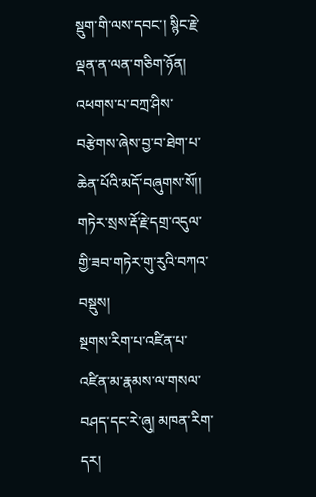སྡུག་གི་ལས་དབང་། སྙིང་རྗེ་ལྡན་ན་ལན་གཅིག་ཉོན།
འཕགས་པ་བཀྲ་ཤིས་བརྩེགས་ཞེས་བྱ་བ་ཐེག་པ་ཆེན་པོའི་མདོ་བཞུགས་སོ།།
གཏེར་སྲས་རྡོ་རྗེ་དགྲ་འདུལ་གྱི་ཟབ་གཏེར་གུ་རུའི་བཀའ་བསྡུས།
སྔགས་རིག་པ་འཛིན་པ་འཛིན་མ་རྣམས་ལ་གསལ་བཤད་དང་རེ་ཞུ། མཁན་རིག་དར།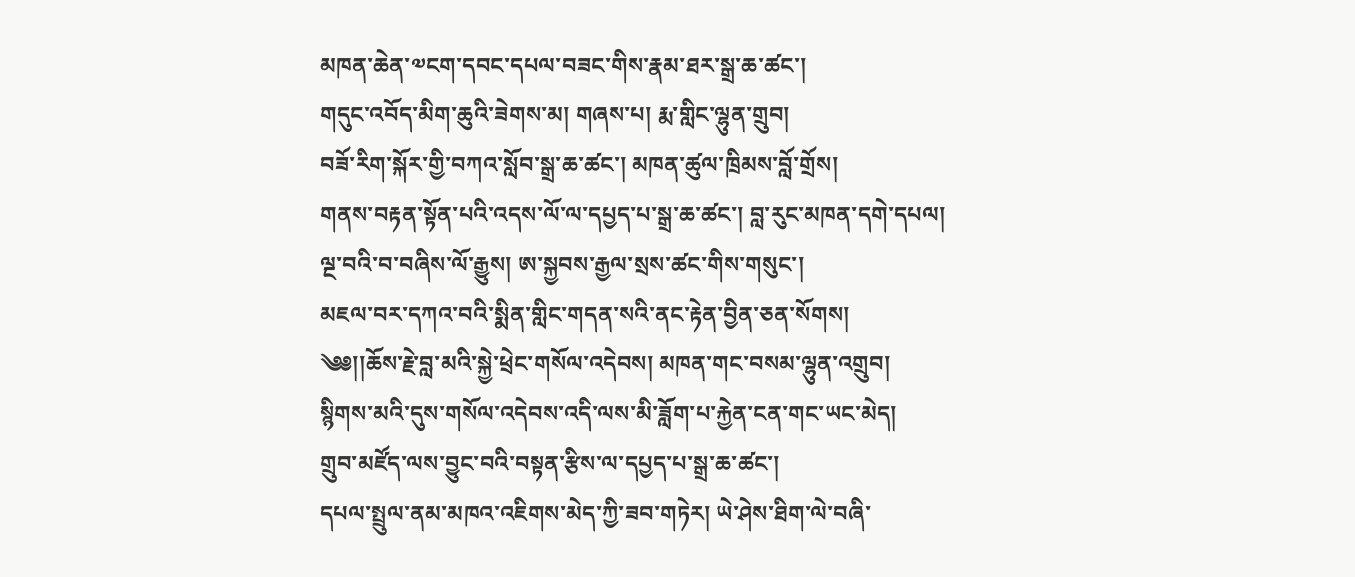མཁན་ཆེན་༧ངག་དབང་དཔལ་བཟང་གིས་རྣམ་ཐར་སྒྲ་ཆ་ཚང་།
གདུང་འབོད་མིག་ཆུའི་ཟེགས་མ། གཞས་པ། རྨ་གླིང་ལྷུན་གྲུབ།
བཟོ་རིག་སྐོར་གྱི་བཀའ་སློབ་སྒྲ་ཆ་ཚང་། མཁན་ཚུལ་ཁྲིམས་བློ་གྲོས།
གནས་བརྟན་སྟོན་པའི་འདས་ལོ་ལ་དཔྱད་པ་སྒྲ་ཆ་ཚང་། བླ་རུང་མཁན་དགེ་དཔལ།
ལྔ་བའི་བ་བཞིས་ལོ་རྒྱུས། ཨ་སྐྱབས་རྒྱལ་སྲས་ཚང་གིས་གསུང་།
མཇལ་བར་དཀའ་བའི་སྨིན་གླིང་གདན་སའི་ནང་རྟེན་བྱིན་ཅན་སོགས།
༄༅།།ཆོས་རྗེ་བླ་མའི་སྐྱེ་ཕྲེང་གསོལ་འདེབས། མཁན་གང་བསམ་ལྷུན་འགྲུབ།
སྙིགས་མའི་དུས་གསོལ་འདེབས་འདི་ལས་མི་ཟློག་པ་རྐྱེན་ངན་གང་ཡང་མེད།
གྲུབ་མཛོད་ལས་བྱུང་བའི་བསྟན་རྩིས་ལ་དཔྱད་པ་སྒྲ་ཆ་ཚང་།
དཔལ་སྤྲུལ་ནམ་མཁའ་འཇིགས་མེད་ཀྱི་ཟབ་གཏེར། ཡེ་ཤེས་ཐིག་ལེ་བཞི་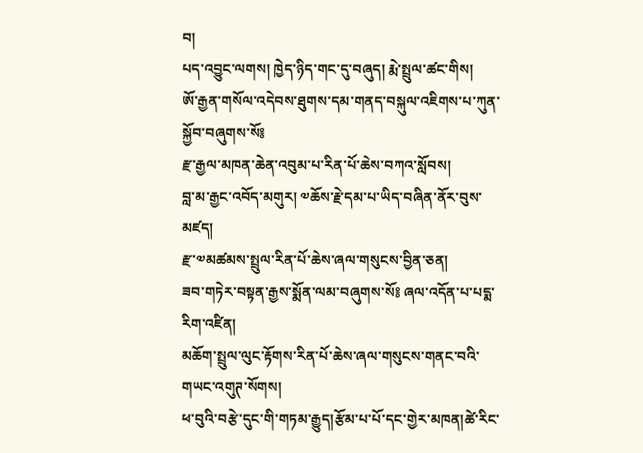བ།
པད་འབྱུང་ལགས། ཁྱེད་ཉིད་གང་དུ་བཞུད། རྨེ་སྤྲུལ་ཚང་གིས།
ཨོ་རྒྱན་གསོལ་འདེབས་ཐུགས་དམ་གནད་བསྐུལ་འཇིགས་པ་ཀུན་སྐྱོབ་བཞུགས་སོ༔
རྫ་རྒྱལ་མཁན་ཆེན་འབུམ་པ་རིན་པོ་ཆེས་བཀའ་སློབས།
བླ་མ་རྒྱང་འབོད་མགུར། ༧ཆོས་རྗེ་དམ་པ་ཡིད་བཞིན་ནོར་བུས་མཛད།
རྫ་༧མཚམས་སྤྲུལ་རིན་པོ་ཆེས་ཞལ་གསུངས་བྱིན་ཅན།
ཟབ་གཏེར་བསྟན་རྒྱས་སྨོན་ལམ་བཞུགས་སོ༔ ཞལ་འདོན་པ་པདྨ་རིག་འཛིན།
མཆོག་སྤྲུལ་ལུང་རྟོགས་རིན་པོ་ཆེས་ཞལ་གསུངས་གནང་བའི་གཡང་འགུཊ་སོགས།
ཕ་བུའི་བརྩེ་དུང་གི་གཏམ་རྒྱུད།རྩོམ་པ་པོ་དང་གྱེར་མཁན།ཚེ་རིང་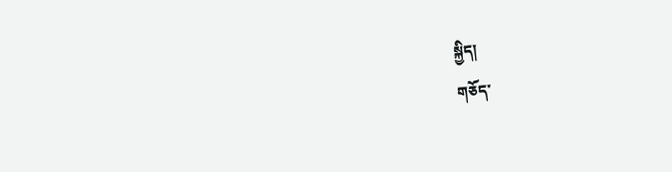སྐྱིད།
གཅོད་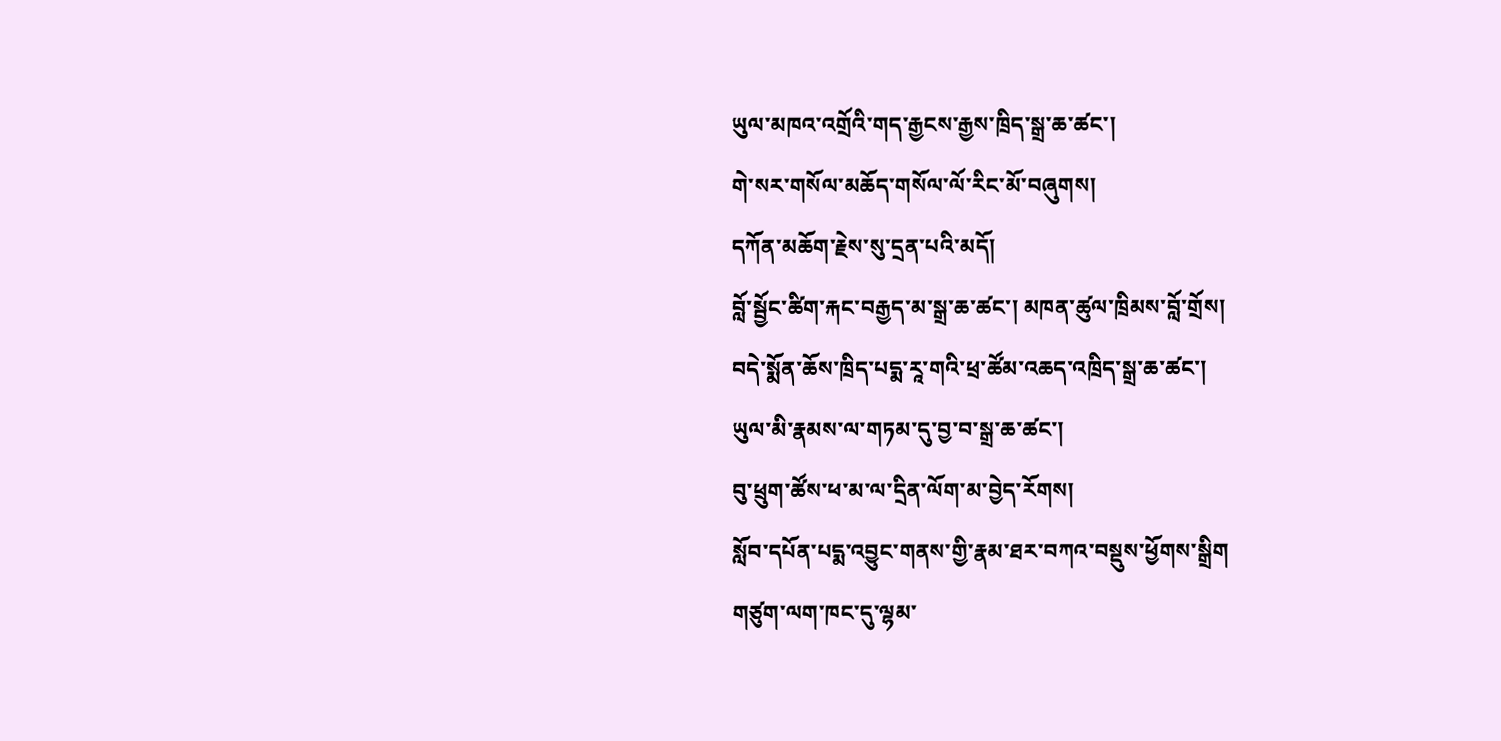ཡུལ་མཁའ་འགྲོའི་གད་རྒྱངས་རྒྱས་ཁྲིད་སྒྲ་ཆ་ཚང་།
གེ་སར་གསོལ་མཆོད་གསོལ་ལོ་རིང་མོ་བཞུགས།
དཀོན་མཆོག་རྗེས་སུ་དྲན་པའི་མདོ།
བློ་སྦྱོང་ཚིག་རྐང་བརྒྱད་མ་སྒྲ་ཆ་ཚང་། མཁན་ཚུལ་ཁྲིམས་བློ་གྲོས།
བདེ་སྨོན་ཆོས་ཁྲིད་པདྨ་རཱ་གའི་ཕྲ་ཚོམ་འཆད་འཁྲིད་སྒྲ་ཆ་ཚང་།
ཡུལ་མི་རྣམས་ལ་གཏམ་དུ་བྱ་བ་སྒྲ་ཆ་ཚང་།
བུ་ཕྲུག་ཚོས་ཕ་མ་ལ་དྲིན་ལོག་མ་བྱེད་རོགས།
སློབ་དཔོན་པདྨ་འབྱུང་གནས་གྱི་རྣམ་ཐར་བཀའ་བསྡུས་ཕྱོགས་སྒྲིག
གཙུག་ལག་ཁང་དུ་ལྷམ་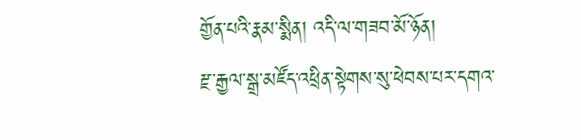གྱོན་པའི་རྣམ་སྨིན། འདི་ལ་གཟབ་མོ་ཉོན།
རྫ་རྒྱལ་སྒྲ་མཛོད་འཕྲིན་སྟེགས་སུ་ཕེབས་པར་དགའ་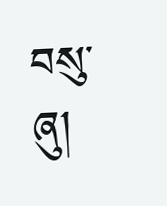བསུ་ཞུ།